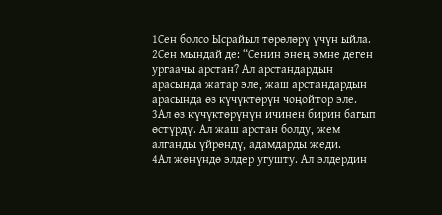1Сен болсо Ысрайыл төрөлөрү үчүн ыйла.
2Сен мындай де: “Сенин энең эмне деген ургаачы арстан? Ал арстандардын арасында жатар эле, жаш арстандардын арасында өз күчүктөрүн чоңойтор эле.
3Ал өз күчүктөрүнүн ичинен бирин багып өстүрдү. Ал жаш арстан болду, жем алганды үйрөндү, адамдарды жеди.
4Ал жөнүндө элдер угушту. Ал элдердин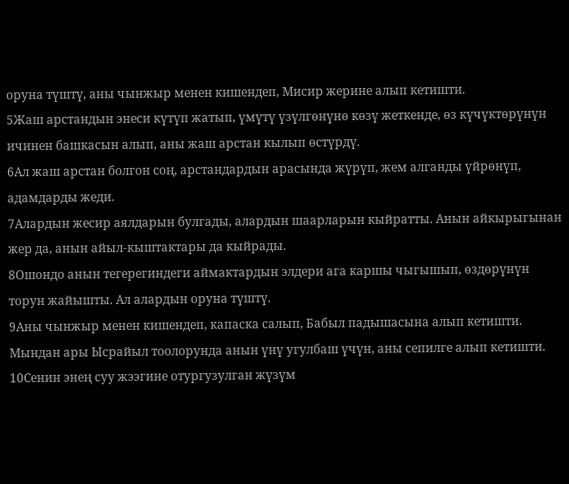оруна түштү, аны чынжыр менен кишендеп, Мисир жерине алып кетишти.
5Жаш арстандын энеси күтүп жатып, үмүтү үзүлгөнүнө көзү жеткенде, өз күчүктөрүнүн ичинен башкасын алып, аны жаш арстан кылып өстүрдү.
6Ал жаш арстан болгон соң, арстандардын арасында жүрүп, жем алганды үйрөнүп, адамдарды жеди.
7Алардын жесир аялдарын булгады, алардын шаарларын кыйратты. Анын айкырыгынан жер да, анын айыл-кыштактары да кыйрады.
8Ошондо анын тегерегиндеги аймактардын элдери ага каршы чыгышып, өздөрүнүн торун жайышты. Ал алардын оруна түштү.
9Аны чынжыр менен кишендеп, капаска салып, Бабыл падышасына алып кетишти. Мындан ары Ысрайыл тоолорунда анын үнү угулбаш үчүн, аны сепилге алып кетишти.
10Сенин энең суу жээгине отургузулган жүзүм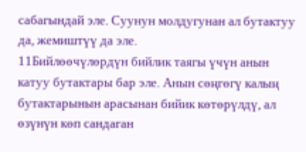сабагындай эле. Суунун молдугунан ал бутактуу да, жемиштүү да эле.
11Бийлөөчүлөрдүн бийлик таягы үчүн анын катуу бутактары бар эле. Анын сөңгөгү калың бутактарынын арасынан бийик көтөрүлдү, ал өзүнүн көп сандаган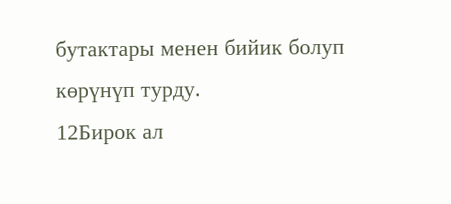бутактары менен бийик болуп көрүнүп турду.
12Бирок ал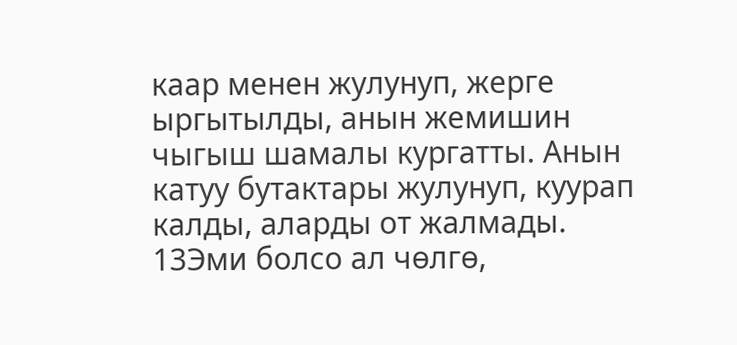каар менен жулунуп, жерге ыргытылды, анын жемишин чыгыш шамалы кургатты. Анын катуу бутактары жулунуп, куурап калды, аларды от жалмады.
13Эми болсо ал чөлгө,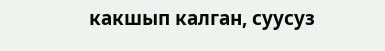какшып калган, суусуз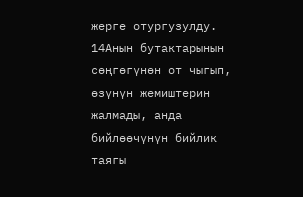жерге отургузулду.
14Анын бутактарынын сөңгөгүнөн от чыгып, өзүнүн жемиштерин жалмады, анда бийлөөчүнүн бийлик таягы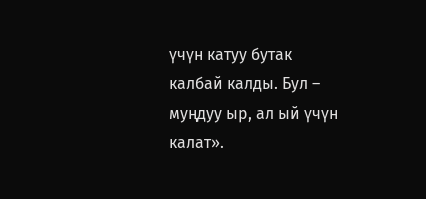үчүн катуу бутак калбай калды. Бул – муңдуу ыр, ал ый үчүн калат».